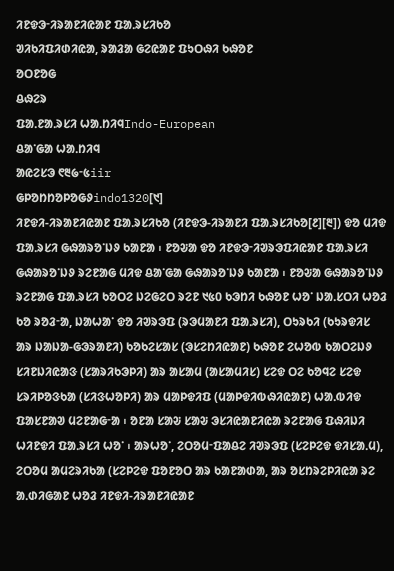ᱤᱱᱫᱳᱼᱤᱨᱟᱱᱤᱭᱟᱱ ᱯᱟᱹᱨᱥᱤᱠᱚ
ᱣᱤᱠᱤᱯᱤᱰᱤᱭᱟ, ᱨᱟᱲᱟ ᱜᱮᱭᱟᱱ ᱯᱩᱛᱷᱤ ᱠᱷᱚᱱ
ᱚᱛᱱᱚᱜ
ᱪᱷᱮᱨ
ᱯᱟᱹᱱᱟᱹᱨᱥᱤ ᱦᱟᱹᱴᱤᱧIndo-European
ᱪᱟᱸᱜᱟ ᱦᱟᱹᱴᱤᱧ
ᱟᱭᱮᱥᱳ ᱖᱓᱙ᱼ᱕iir
ᱜᱞᱚᱴᱴᱚᱞᱚᱜᱽindo1320[᱑]
ᱤᱱᱫᱤ-ᱤᱨᱟᱱᱤᱭᱟᱱ ᱯᱟᱹᱨᱥᱤᱠᱚ (ᱤᱱᱫᱳ-ᱤᱨᱟᱱᱤ ᱯᱟᱹᱨᱥᱤᱠᱚ[᱒][᱓]) ᱫᱚ ᱢᱤᱫ ᱯᱟᱹᱨᱥᱤ ᱜᱷᱟᱨᱚᱸᱡᱽ ᱠᱟᱱᱟ ᱾ ᱱᱚᱶᱟ ᱫᱚ ᱤᱱᱫᱳᱼᱤᱣᱨᱳᱯᱤᱭᱟᱱ ᱯᱟᱹᱨᱥᱤ ᱜᱷᱟᱨᱚᱸᱡᱽ ᱨᱮᱱᱟᱜ ᱢᱤᱫ ᱪᱟᱸᱜᱟ ᱜᱷᱟᱨᱚᱸᱡᱽ ᱠᱟᱱᱟ ᱾ ᱱᱚᱶᱟ ᱜᱷᱟᱨᱚᱸᱡᱽ ᱨᱮᱱᱟᱜ ᱯᱟᱹᱨᱥᱤ ᱠᱚᱛᱮ ᱡᱮᱜᱮᱛ ᱨᱮᱱ ᱑᱕᱐ ᱠᱳᱴᱤ ᱠᱷᱚᱱ ᱦᱚᱸ ᱡᱟᱹᱥᱛᱤ ᱦᱚᱲ ᱠᱚ ᱨᱚᱲᱼᱟ, ᱡᱟᱦᱟᱸ ᱫᱚ ᱤᱣᱨᱳᱯ (ᱨᱳᱢᱟᱱᱤ ᱯᱟᱹᱨᱥᱤ), ᱛᱩᱨᱠᱤ (ᱠᱩᱨᱫᱤᱥ ᱟᱨ ᱡᱟᱡᱟ-ᱜᱳᱨᱟᱱᱤ) ᱠᱚᱠᱮᱥᱟᱥ (ᱳᱥᱮᱴᱤᱭᱟᱱ) ᱠᱷᱚᱱ ᱮᱦᱚᱵ ᱠᱟᱛᱮᱡᱽ ᱥᱤᱱᱡᱤᱭᱟᱝ (ᱥᱟᱨᱤᱠᱳᱞᱤ) ᱟᱨ ᱟᱥᱟᱢ (ᱟᱥᱟᱢᱤᱥ) ᱥᱮᱫ ᱛᱮ ᱠᱚᱧᱮ ᱥᱮᱫ ᱥᱨᱤᱞᱚᱝᱠᱟ (ᱥᱤᱝᱦᱚᱞᱤ) ᱟᱨ ᱢᱟᱞᱫᱤᱯ (ᱢᱟᱞᱫᱤᱵᱷᱤᱭᱟᱱ) ᱦᱟᱹᱵᱤᱫ ᱯᱟᱥᱱᱟᱣ ᱢᱮᱱᱟᱜᱼᱟ ᱾ ᱚᱱᱟ ᱥᱟᱶ ᱥᱟᱶ ᱳᱥᱤᱭᱟᱱᱤᱭᱟ ᱨᱮᱱᱟᱜ ᱯᱷᱤᱡᱤ ᱦᱤᱱᱫᱤ ᱯᱟᱹᱨᱥᱤ ᱦᱚᱸ ᱾ ᱟᱨᱦᱚᱸ, ᱮᱛᱚᱢᱼᱯᱟᱪᱮ ᱤᱣᱨᱳᱯ (ᱥᱮᱞᱮᱫ ᱫᱤᱥᱟᱹᱢ), ᱮᱛᱚᱢ ᱟᱢᱮᱨᱤᱠᱟ (ᱥᱮᱞᱮᱫ ᱯᱚᱱᱚᱛ ᱟᱨ ᱠᱟᱱᱟᱰᱟ, ᱟᱨ ᱚᱥᱴᱨᱮᱞᱤᱭᱟ ᱨᱮ ᱟᱹᱰᱤᱜᱟᱱ ᱦᱚᱲ ᱤᱱᱫᱤ-ᱤᱨᱟᱱᱤᱭᱟᱱ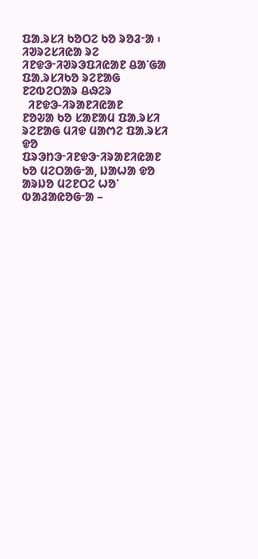ᱯᱟᱹᱨᱥᱤ ᱠᱚᱛᱮ ᱠᱚ ᱨᱚᱲᱼᱟ ᱾
ᱤᱣᱨᱮᱥᱤᱭᱟ ᱨᱮ ᱤᱱᱫᱳᱼᱤᱣᱨᱳᱯᱤᱭᱟᱱ ᱪᱟᱸᱜᱟ ᱯᱟᱹᱨᱥᱤᱠᱚ ᱨᱮᱱᱟᱜ ᱱᱮᱵᱮᱛᱟᱨ ᱪᱷᱮᱨ
  ᱤᱱᱫᱳ-ᱤᱨᱟᱱᱤᱭᱟᱱ
ᱱᱚᱶᱟ ᱠᱚ ᱥᱟᱱᱟᱢ ᱯᱟᱹᱨᱥᱤ ᱨᱮᱱᱟᱜ ᱢᱤᱫ ᱢᱟᱬᱮ ᱯᱟᱹᱨᱥᱤ ᱫᱚ ᱯᱨᱳᱴᱳᱼᱤᱱᱫᱳᱼᱤᱨᱟᱱᱤᱭᱟᱱ ᱠᱚ ᱢᱮᱛᱟᱜᱼᱟ, ᱡᱟᱦᱟ ᱫᱚ ᱟᱨᱡᱚ ᱢᱮᱱᱛᱮ ᱦᱚᱸ ᱵᱟᱲᱟᱭᱚᱜᱼᱟ –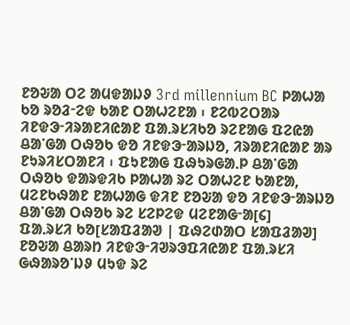ᱱᱚᱶᱟ ᱛᱮ ᱟᱢᱫᱟᱡᱽ 3rd millennium BC ᱞᱟᱦᱟ ᱠᱚ ᱨᱚᱲᱼᱮᱫ ᱠᱟᱱ ᱛᱟᱦᱮᱱᱟ ᱾ ᱱᱮᱵᱮᱛᱟᱨ ᱤᱱᱫᱳᱼᱤᱨᱟᱱᱤᱭᱟᱱ ᱯᱟᱹᱨᱥᱤᱠᱚ ᱨᱮᱱᱟᱜ ᱯᱮᱭᱟ ᱪᱟᱸᱜᱟ ᱛᱷᱚᱠ ᱫᱚ ᱤᱱᱫᱳᱼᱟᱨᱡᱚ, ᱤᱨᱟᱱᱤᱭᱟᱱ ᱟᱨ ᱱᱩᱨᱤᱥᱛᱟᱱᱤ ᱾ ᱯᱩᱱᱟᱜ ᱯᱷᱩᱨᱜᱟᱹᱞ ᱪᱟᱸᱜᱟ ᱛᱷᱚᱠ ᱫᱟᱨᱫᱤᱠ ᱞᱟᱦᱟ ᱨᱮ ᱛᱟᱦᱮᱱ ᱠᱟᱱᱟ, ᱢᱮᱱᱠᱷᱟᱱ ᱱᱟᱦᱟᱜ ᱫᱤᱱ ᱱᱚᱶᱟ ᱫᱚ ᱤᱱᱫᱳᱼᱟᱨᱡᱚ ᱪᱟᱸᱜᱟ ᱛᱷᱚᱠ ᱨᱮ ᱥᱮᱞᱮᱫ ᱢᱮᱱᱟᱜᱼᱟ[᱔]
ᱯᱟᱹᱨᱥᱤ ᱠᱚ[ᱥᱟᱯᱲᱟᱣ | ᱯᱷᱮᱰᱟᱛ ᱥᱟᱯᱲᱟᱣ]
ᱱᱚᱶᱟ ᱪᱟᱨᱴ ᱤᱱᱫᱳᱼᱤᱣᱨᱳᱯᱤᱭᱟᱱ ᱯᱟᱹᱨᱥᱤ ᱜᱷᱟᱨᱚᱸᱡᱽ ᱢᱩᱫ ᱨᱮ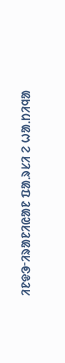ᱤᱱᱫᱳᱼᱤᱨᱟᱱᱤᱭᱟᱱ ᱯᱟᱹᱨᱥᱤ ᱮ ᱦᱟᱹᱴᱤᱧᱟ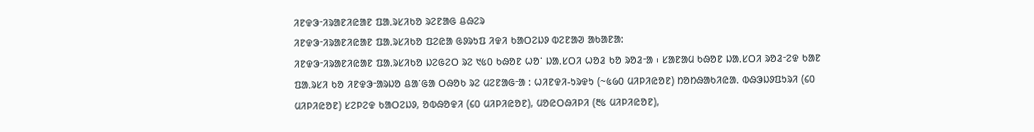ᱤᱱᱫᱳᱼᱤᱨᱟᱱᱤᱭᱟᱱ ᱯᱟᱹᱨᱥᱤᱠᱚ ᱨᱮᱱᱟᱜ ᱪᱷᱮᱨ
ᱤᱱᱫᱳᱼᱤᱨᱟᱱᱤᱭᱟᱱ ᱯᱟᱹᱨᱥᱤᱠᱚ ᱯᱮᱭᱟ ᱜᱽᱨᱩᱯ ᱤᱫᱤ ᱠᱟᱛᱮᱡᱽ ᱵᱮᱱᱟᱣ ᱟᱠᱟᱱᱟ:
ᱤᱱᱫᱳᱼᱤᱨᱟᱱᱤᱭᱟᱱ ᱯᱟᱹᱨᱥᱤᱠᱚ ᱡᱮᱜᱮᱛ ᱨᱮ ᱑᱕᱐ ᱠᱷᱚᱱ ᱦᱚᱸ ᱡᱟᱹᱥᱛᱤ ᱦᱚᱲ ᱠᱚ ᱨᱚᱲᱼᱟ ᱾ ᱥᱟᱱᱟᱢ ᱠᱷᱚᱱ ᱡᱟᱹᱥᱛᱤ ᱨᱚᱲᱼᱮᱫ ᱠᱟᱱ ᱯᱟᱹᱨᱥᱤ ᱠᱚ ᱤᱱᱫᱳᱼᱟᱨᱡᱚ ᱪᱟᱸᱜᱟ ᱛᱷᱚᱠ ᱨᱮ ᱢᱮᱱᱟᱜᱼᱟ : ᱦᱤᱱᱫᱤ-ᱩᱨᱫᱩ (~᱕᱙᱐ ᱢᱤᱞᱤᱭᱚᱱ) ᱴᱚᱴᱷᱟᱠᱤᱭᱟᱹ ᱵᱷᱳᱡᱽᱯᱩᱨᱤ (᱔᱐ ᱢᱤᱞᱤᱭᱚᱱ) ᱥᱮᱞᱮᱫ ᱠᱟᱛᱮᱡᱽ, ᱚᱵᱷᱚᱫᱤ (᱔᱐ ᱢᱤᱞᱤᱭᱚᱱ), ᱢᱚᱭᱛᱷᱤᱞᱤ (᱓᱕ ᱢᱤᱞᱤᱭᱚᱱ),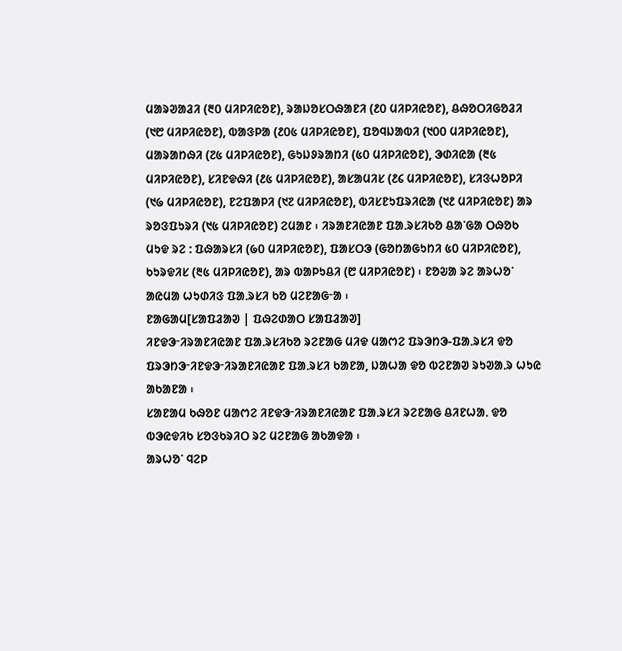ᱢᱟᱨᱣᱟᱲᱤ (᱓᱐ ᱢᱤᱞᱤᱭᱚᱱ), ᱨᱟᱡᱚᱥᱛᱷᱟᱱᱤ (᱒᱐ ᱢᱤᱞᱤᱭᱚᱱ), ᱪᱷᱚᱛᱤᱜᱚᱲᱤ (᱑᱘ ᱢᱤᱞᱤᱭᱚᱱ), ᱵᱟᱝᱞᱟ (᱒᱐᱕ ᱢᱤᱞᱤᱭᱚᱱ), ᱯᱚᱧᱡᱟᱵᱤ (᱑᱐᱐ ᱢᱤᱞᱤᱭᱚᱱ), ᱢᱟᱨᱟᱴᱷᱤ (᱗᱕ ᱢᱤᱞᱤᱭᱚᱱ), ᱜᱩᱡᱽᱨᱟᱴᱤ (᱕᱐ ᱢᱤᱞᱤᱭᱚᱱ), ᱳᱰᱤᱭᱟ (᱓᱕ ᱢᱤᱞᱤᱭᱚᱱ), ᱥᱤᱱᱫᱷᱤ (᱒᱕ ᱢᱤᱞᱤᱭᱚᱱ), ᱟᱥᱟᱢᱤᱥ (᱒᱔ ᱢᱤᱞᱤᱭᱚᱱ), ᱥᱤᱝᱦᱚᱞᱤ (᱑᱙ ᱢᱤᱞᱤᱭᱚᱱ), ᱱᱮᱯᱟᱞᱤ (᱑᱗ ᱢᱤᱞᱤᱭᱚᱱ), ᱵᱤᱥᱱᱩᱯᱨᱤᱭᱟ (᱑᱒ ᱢᱤᱞᱤᱭᱚᱱ) ᱟᱨ ᱨᱚᱝᱯᱩᱨᱤ (᱑᱕ ᱢᱤᱞᱤᱭᱚᱱ) ᱮᱢᱟᱱ ᱾ ᱤᱨᱟᱱᱤᱭᱟᱱ ᱯᱟᱹᱨᱥᱤᱠᱚ ᱪᱟᱸᱜᱟ ᱛᱷᱚᱠ ᱢᱩᱫ ᱨᱮ : ᱯᱷᱟᱨᱥᱤ (᱙᱐ ᱢᱤᱞᱤᱭᱚᱱ), ᱯᱟᱥᱛᱳ (ᱜᱚᱴᱟᱜᱩᱴᱤ ᱕᱐ ᱢᱤᱞᱤᱭᱚᱱ), ᱠᱩᱨᱫᱤᱥ (᱓᱕ ᱢᱤᱞᱤᱭᱚᱱ), ᱟᱨ ᱵᱟᱞᱩᱪᱤ (᱘ ᱢᱤᱞᱤᱭᱚᱱ) ᱾ ᱱᱚᱶᱟ ᱨᱮ ᱟᱨᱦᱚᱸ ᱟᱭᱢᱟ ᱦᱩᱰᱤᱝ ᱯᱟᱹᱨᱥᱤ ᱠᱚ ᱢᱮᱱᱟᱜᱼᱟ ᱾
ᱱᱟᱜᱟᱢ[ᱥᱟᱯᱲᱟᱣ | ᱯᱷᱮᱰᱟᱛ ᱥᱟᱯᱲᱟᱣ]
ᱤᱱᱫᱳᱼᱤᱨᱟᱱᱤᱭᱟᱱ ᱯᱟᱹᱨᱥᱤᱠᱚ ᱨᱮᱱᱟᱜ ᱢᱤᱫ ᱢᱟᱬᱮ ᱯᱨᱳᱴᱳ-ᱯᱟᱹᱨᱥᱤ ᱫᱚ ᱯᱨᱳᱴᱳᱼᱤᱱᱫᱳᱼᱤᱨᱟᱱᱤᱭᱟᱱ ᱯᱟᱹᱨᱥᱤ ᱠᱟᱱᱟ, ᱡᱟᱦᱟ ᱫᱚ ᱵᱮᱱᱟᱣ ᱨᱩᱣᱟᱹᱨ ᱦᱩᱭ ᱟᱠᱟᱱᱟ ᱾
ᱥᱟᱱᱟᱢ ᱠᱷᱚᱱ ᱢᱟᱬᱮ ᱤᱱᱫᱳᱼᱤᱨᱟᱱᱤᱭᱟᱱ ᱯᱟᱹᱨᱥᱤ ᱨᱮᱱᱟᱜ ᱪᱤᱱᱦᱟᱹ ᱫᱚ ᱵᱳᱭᱫᱤᱠ ᱥᱚᱝᱠᱨᱤᱛ ᱨᱮ ᱢᱮᱱᱟᱜ ᱟᱠᱟᱫᱟ ᱾
ᱟᱨᱦᱚᱸ ᱧᱮᱞ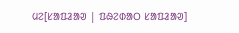ᱢᱮ[ᱥᱟᱯᱲᱟᱣ | ᱯᱷᱮᱰᱟᱛ ᱥᱟᱯᱲᱟᱣ]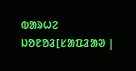ᱵᱟᱨᱦᱮ ᱡᱚᱱᱚᱲ[ᱥᱟᱯᱲᱟᱣ |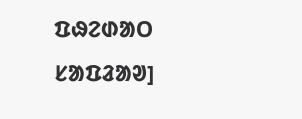ᱯᱷᱮᱰᱟᱛ ᱥᱟᱯᱲᱟᱣ]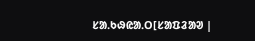ᱥᱟᱹᱠᱷᱭᱟᱹᱛ[ᱥᱟᱯᱲᱟᱣ |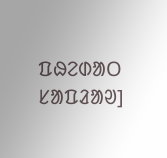ᱯᱷᱮᱰᱟᱛ ᱥᱟᱯᱲᱟᱣ]